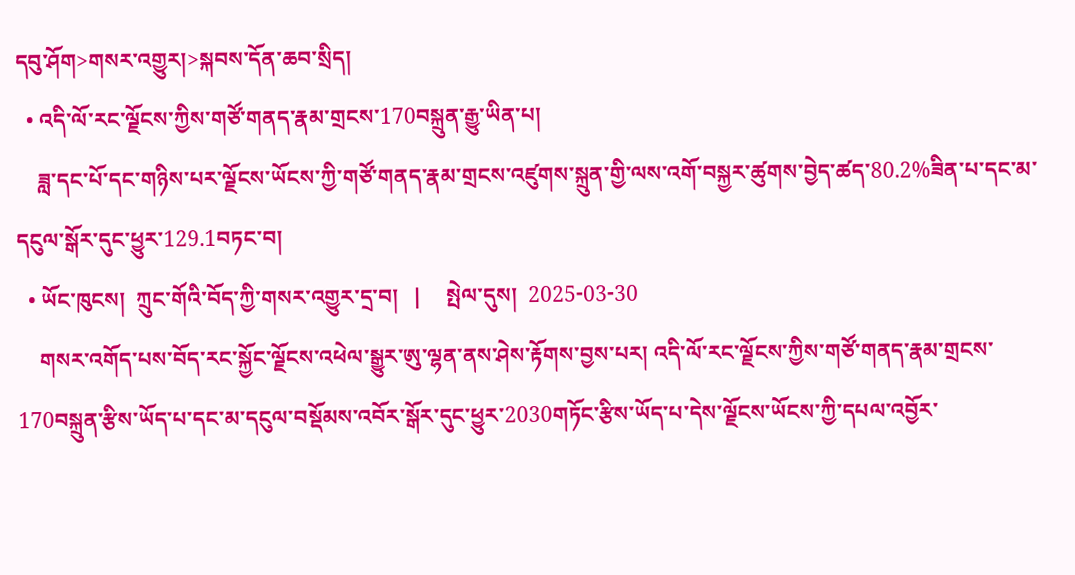དབུ་ཤོག>གསར་འགྱུར།>སྐབས་དོན་ཆབ་སྲིད།
  • འདི་ལོ་རང་ལྗོངས་ཀྱིས་གཙོ་གནད་རྣམ་གྲངས་170བསྐྲུན་རྒྱུ་ཡིན་པ།
    ཟླ་དང་པོ་དང་གཉིས་པར་ལྗོངས་ཡོངས་ཀྱི་གཙོ་གནད་རྣམ་གྲངས་འཛུགས་སྐྲུན་གྱི་ལས་འགོ་བསྐྱར་ཚུགས་བྱེད་ཚད་80.2%ཟིན་པ་དང་མ་དངུལ་སྒོར་དུང་ཕྱུར་129.1བཏང་བ།
  • ཡོང་ཁུངས།  ཀྲུང་གོའི་བོད་ཀྱི་གསར་འགྱུར་དྲ་བ།   |     སྤེལ་དུས།  2025-03-30
    གསར་འགོད་པས་བོད་རང་སྐྱོང་ལྗོངས་འཕེལ་སྒྱུར་ཨུ་ལྷན་ནས་ཤེས་རྟོགས་བྱས་པར། འདི་ལོ་རང་ལྗོངས་ཀྱིས་གཙོ་གནད་རྣམ་གྲངས་170བསྐྲུན་རྩིས་ཡོད་པ་དང་མ་དངུལ་བསྡོམས་འབོར་སྒོར་དུང་ཕྱུར་2030གཏོང་རྩིས་ཡོད་པ་དེས་ལྗོངས་ཡོངས་ཀྱི་དཔལ་འབྱོར་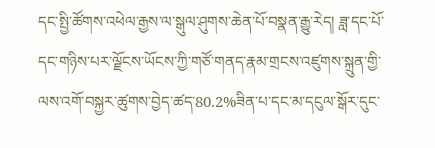དང་སྤྱི་ཚོགས་འཕེལ་རྒྱས་ལ་སྒུལ་ཤུགས་ཆེན་པོ་བསྣན་རྒྱུ་རེད། ཟླ་དང་པོ་དང་གཉིས་པར་ལྗོངས་ཡོངས་ཀྱི་གཙོ་གནད་རྣམ་གྲངས་འཛུགས་སྐྲུན་གྱི་ལས་འགོ་བསྐྱར་ཚུགས་བྱེད་ཚད་80.2%ཟིན་པ་དང་མ་དངུལ་སྒོར་དུང་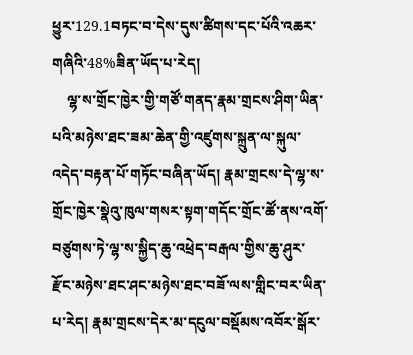ཕྱུར་129.1བཏང་བ་དེས་དུས་ཚིགས་དང་པོའི་འཆར་གཞིའི་48%ཟིན་ཡོད་པ་རེད།
    ལྷ་ས་གྲོང་ཁྱེར་གྱི་གཙོ་གནད་རྣམ་གྲངས་ཤིག་ཡིན་པའི་མཉེས་ཐང་ཟམ་ཆེན་གྱི་འཛུགས་སྐྲུན་ལ་སྐུལ་འདེད་བརྟན་པོ་གཏོང་བཞིན་ཡོད། རྣམ་གྲངས་དེ་ལྷ་ས་གྲོང་ཁྱེར་སྣེའུ་ཁུལ་གསར་སྟག་གདོང་གྲོང་ཚོ་ནས་འགོ་བཙུགས་ཏེ་ལྷ་ས་སྐྱིད་ཆུ་འཕྲེད་བརྒལ་གྱིས་ཆུ་ཤུར་རྫོང་མཉེས་ཐང་ཤང་མཉེས་ཐང་བཟོ་ལས་གླིང་བར་ཡིན་པ་རེད། རྣམ་གྲངས་དེར་མ་དངུལ་བསྡོམས་འབོར་སྒོར་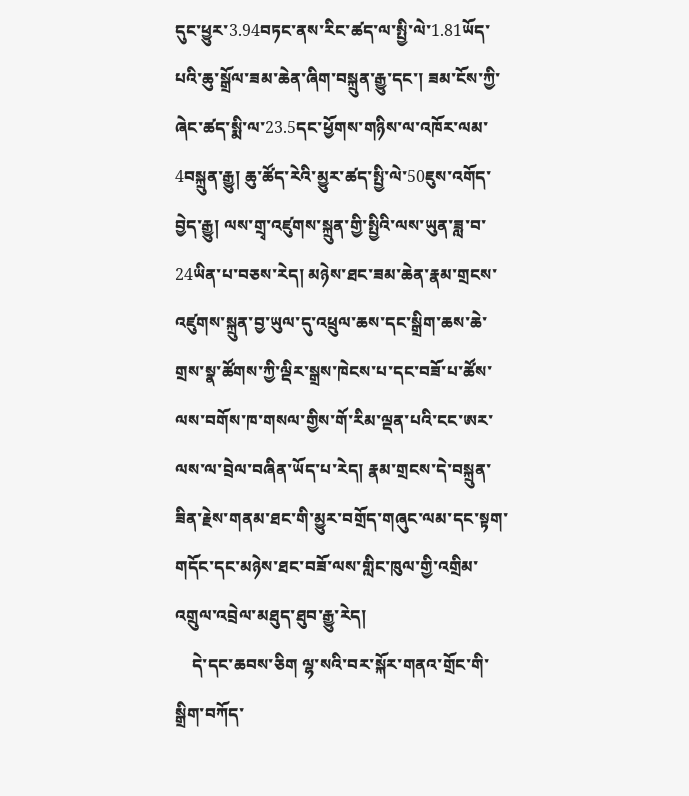དུང་ཕྱུར་3.94བཏང་ནས་རིང་ཚད་ལ་སྤྱི་ལེ་1.81ཡོད་པའི་ཆུ་སྒྲོལ་ཟམ་ཆེན་ཞིག་བསྐྲུན་རྒྱུ་དང་། ཟམ་ངོས་ཀྱི་ཞེང་ཚད་སྨི་ལ་23.5དང་ཕྱོགས་གཉིས་ལ་འཁོར་ལམ་4བསྐྲུན་རྒྱུ། ཆུ་ཚོད་རེའི་མྱུར་ཚད་སྤྱི་ལེ་50ཇུས་འགོད་བྱེད་རྒྱུ། ལས་གྲྭ་འཛུགས་སྐྲུན་གྱི་སྤྱིའི་ལས་ཡུན་ཟླ་བ་24ཡིན་པ་བཅས་རེད། མཉེས་ཐང་ཟམ་ཆེན་རྣམ་གྲངས་འཛུགས་སྐྲུན་བྱ་ཡུལ་དུ་འཕྲུལ་ཆས་དང་སྒྲིག་ཆས་ཆེ་གྲས་སྣ་ཚོགས་ཀྱི་ལྡིར་སྒྲས་ཁེངས་པ་དང་བཟོ་པ་ཚོས་ལས་བགོས་ཁ་གསལ་གྱིས་གོ་རིམ་ལྡན་པའི་ངང་ཨར་ལས་ལ་བྲེལ་བཞིན་ཡོད་པ་རེད། རྣམ་གྲངས་དེ་བསྐྲུན་ཟིན་རྗེས་གནམ་ཐང་གི་མྱུར་བགྲོད་གཞུང་ལམ་དང་སྟག་གདོང་དང་མཉེས་ཐང་བཟོ་ལས་གླིང་ཁུལ་གྱི་འགྲིམ་འགྲུལ་འབྲེལ་མཐུད་ཐུབ་རྒྱུ་རེད།
    དེ་དང་ཆབས་ཅིག ལྷ་སའི་བར་སྐོར་གནའ་གྲོང་གི་སྒྲིག་བཀོད་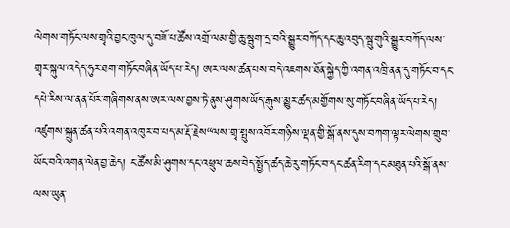ལེགས་གཏོང་ལས་གྲྭའི་བྱང་ཁུལ་དུ་བཟོ་པ་ཚོས་འགྲོ་ལམ་གྱི་ཆུ་སྦུག་དྲ་བའི་སྒྱུར་བཀོད་དང་ཆུ་འབུད་སྦུ་གུའི་སྒྱུར་བཀོད་ལས་གྲྭར་སྐུལ་འདེད་ཧུར་ཐག་གཏོང་བཞིན་ཡོད་པ་རེད། ཨར་ལས་ཚན་པས་བདེ་འཇགས་ཐོན་སྐྱེད་ཀྱི་འགན་འཁྲི་ནན་དུ་གཏོང་བ་དང་དཔེ་རིས་ལ་ནན་པོར་གཞིགས་ནས་ཨར་ལས་བྱས་ཏེ་ནུས་ཤུགས་ཡོད་རྒུས་མྱུར་ཚད་མགྱོགས་སུ་གཏོང་བཞིན་ཡོད་པ་རེད། འཛུགས་སྐྲུན་ཚན་པའི་འགན་འཁུར་བ་པད་མ་རྡོ་རྗེས“ལས་གྲྭ་སྤུས་འབོར་གཉིས་ལྡན་གྱི་སྒོ་ནས་དུས་བཀག་ལྟར་ལེགས་གྲུབ་ཡོང་བའི་འགན་ལེན་བྱ་ཆེད། ང་ཚོས་མི་ཤུགས་དང་འཕྲུལ་ཆས་བེད་སྤྱོད་ཚད་ཆེ་རུ་གཏོང་བ་དང་ཚན་རིག་དང་མཐུན་པའི་སྒོ་ནས་ལས་ཡུན་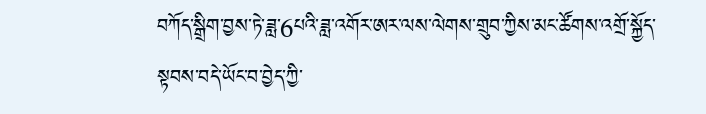བཀོད་སྒྲིག་བྱས་ཏེ་ཟླ་6པའི་ཟླ་འགོར་ཨར་ལས་ལེགས་གྲུབ་ཀྱིས་མང་ཚོགས་འགྲོ་སྐྱོད་སྟབས་བདེ་ཡོང་བ་བྱེད་ཀྱི་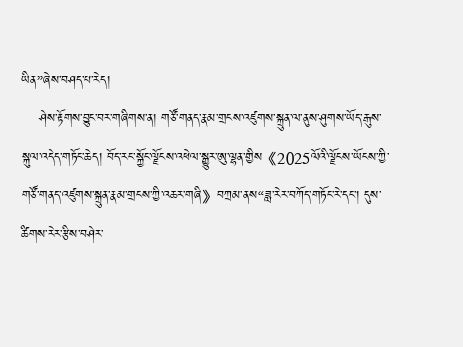ཡིན”ཞེས་བཤད་པ་རེད།
    ཤེས་རྟོགས་བྱུང་བར་གཞིགས་ན། གཙོ་གནད་རྣམ་གྲངས་འཛུགས་སྐྲུན་ལ་ནུས་ཤུགས་ཡོད་རྒུས་སྐུལ་འདེད་གཏོང་ཆེད། བོད་རང་སྐྱོང་ལྗོངས་འཕེལ་སྒྱུར་ཨུ་ལྷན་གྱིས《2025ལོའི་ལྗོངས་ཡོངས་ཀྱི་གཙོ་གནད་འཛུགས་སྐྲུན་རྣམ་གྲངས་ཀྱི་འཆར་གཞི》བཀྲམ་ནས“ཟླ་རེར་བཀོད་གཏོང་རེ་དང་། དུས་ཚིགས་རེར་རྩིས་བཤེར་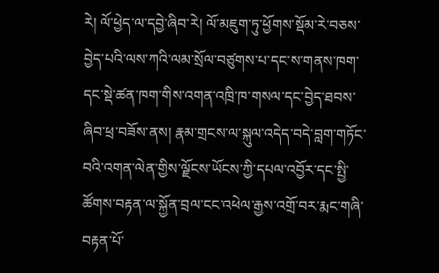རེ། ལོ་ཕྱེད་ལ་དབྱེ་ཞིབ་རེ། ལོ་མཇུག་ཏུ་ཕྱོགས་སྡོམ་རེ་བཅས་བྱེད་པའི་ལས་ཀའི་ལམ་སྲོལ་བཙུགས་པ་དང་ས་གནས་ཁག་དང་སྡེ་ཚན་ཁག་གིས་འགན་འཁྲི་ཁ་གསལ་དང་བྱེད་ཐབས་ཞིབ་ཕྲ་བཟོས་ནས། རྣམ་གྲངས་ལ་སྐུལ་འདེད་བདེ་བླག་གཏོང་བའི་འགན་ལེན་གྱིས་ལྗོངས་ཡོངས་ཀྱི་དཔལ་འབྱོར་དང་སྤྱི་ཚོགས་བརྟན་ལ་སྐྱོན་བྲལ་ངང་འཕེལ་རྒྱས་འགྲོ་བར་རྨང་གཞི་བརྟན་པོ་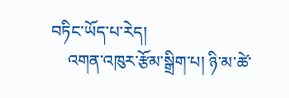བཏིང་ཡོད་པ་རེད།
    འགན་འཁུར་རྩོམ་སྒྲིག་པ། ཉི་མ་ཚེ་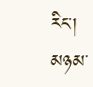རིང་།
མཉམ་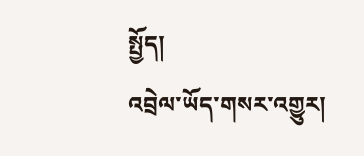སྤྱོད།
འབྲེལ་ཡོད་གསར་འགྱུར།